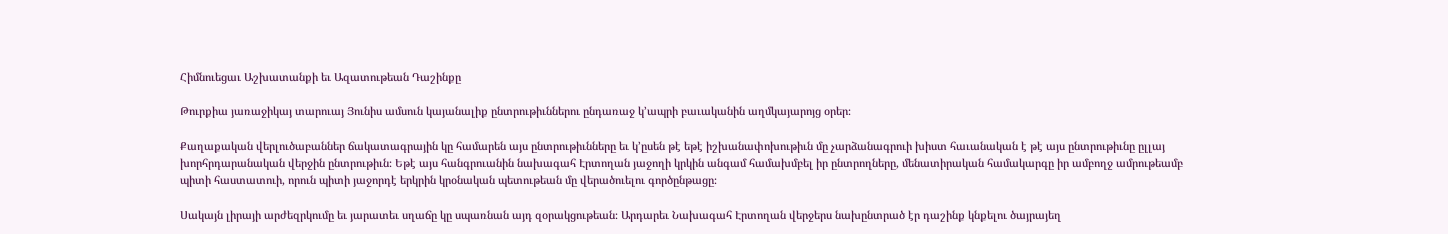Հիմնուեցաւ Աշխատանքի եւ Ազատութեան Դաշինքը

Թուրքիա յառաջիկայ տարուայ Յունիս ամսուն կայանալիք ընտրութիւններու ընդառաջ կ՚ապրի բաւականին աղմկայարոյց օրեր։

Քաղաքական վերլուծաբաններ ճակատագրային կը համարեն այս ընտրութիւնները եւ կ՚ըսեն թէ եթէ իշխանափոխութիւն մը չարձանագրուի խիստ հաւանական է թէ այս ընտրութիւնը ըլլայ խորհրդարանական վերջին ընտրութիւն։ Եթէ այս հանգրուանին նախագահ Էրտողան յաջողի կրկին անգամ համախմբել իր ընտրողները, մենատիրական համակարգը իր ամբողջ ամրութեամբ պիտի հաստատուի, որուն պիտի յաջորդէ երկրին կրօնական պետութեան մը վերածուելու գործընթացը։

Սակայն լիրայի արժեզրկումը եւ յարատեւ սղաճը կը սպառնան այդ զօրակցութեան։ Արդարեւ Նախագահ Էրտողան վերջերս նախընտրած էր դաշինք կնքելու ծայրայեղ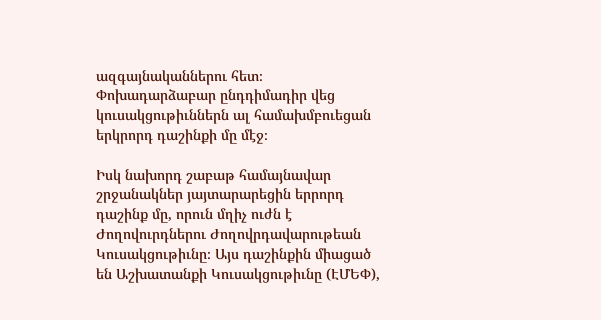ազգայնականներու հետ։ Փոխադարձաբար ընդդիմադիր վեց կուսակցութիւններն ալ համախմբուեցան երկրորդ դաշինքի մը մէջ։

Իսկ նախորդ շաբաթ համայնավար շրջանակներ յայտարարեցին երրորդ դաշինք մը, որուն մղիչ ուժն է Ժողովուրդներու Ժողովրդավարութեան Կուսակցութիւնը։ Այս դաշինքին միացած են Աշխատանքի Կուսակցութիւնը (ԷՄԵՓ),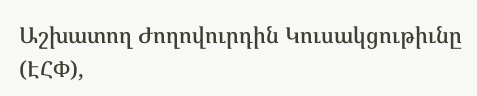Աշխատող Ժողովուրդին Կուսակցութիւնը (ԷՀՓ),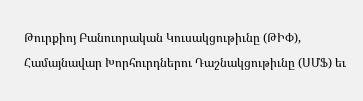Թուրքիոյ Բանուորական Կուսակցութիւնը (ԹԻՓ), Համայնավար Խորհուրդներու Դաշնակցութիւնը (ՍՄՖ) եւ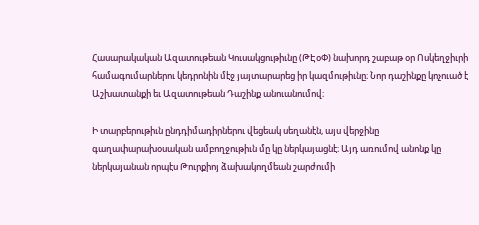Հասարակական Ազատութեան Կուսակցութիւնը (ԹԷօՓ) նախորդ շաբաթ օր Ոսկեղջիւրի համագումարներու կեդրոնին մէջ յայտարարեց իր կազմութիւնը։ Նոր դաշինքը կոչուած է Աշխատանքի եւ Ազատութեան Դաշինք անուանումով։

Ի տարբերութիւն ընդդիմադիրներու վեցեակ սեղանէն, այս վերջինը գաղափարախօսական ամբողջութիւն մը կը ներկայացնէ։ Այդ առումով անոնք կը ներկայանան որպէս Թուրքիոյ ձախակողմեան շարժումի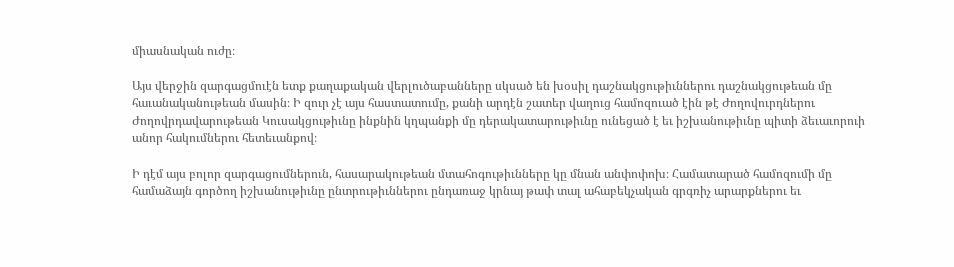միասնական ուժը։

Այս վերջին զարգացմուէն ետք քաղաքական վերլուծաբանները սկսած են խօսիլ դաշնակցութիւններու դաշնակցութեան մը հաւանականութեան մասին։ Ի զուր չէ այս հաստատումը, քանի արդէն շատեր վաղուց համոզուած էին թէ Ժողովուրդներու Ժողովրդավարութեան Կուսակցութիւնը ինքնին կղպանքի մը դերակատարութիւնը ունեցած է եւ իշխանութիւնը պիտի ձեւաւորուի անոր հակումներու հետեւանքով։

Ի դէմ այս բոլոր զարգացումներուն, հասարակութեան մտահոգութիւնները կը մնան անփոփոխ։ Համատարած համոզումի մը համաձայն գործող իշխանութիւնը ընտրութիւններու ընդառաջ կրնայ թափ տալ ահաբեկչական գրգռիչ արարքներու եւ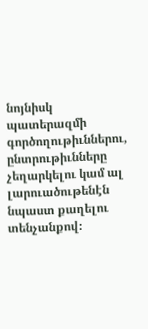նոյնիսկ պատերազմի գործողութիւններու, ընտրութիւնները չեղարկելու կամ ալ լարուածութենէն նպաստ քաղելու տենչանքով։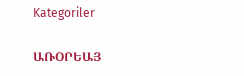Kategoriler

ԱՌՕՐԵԱՅ